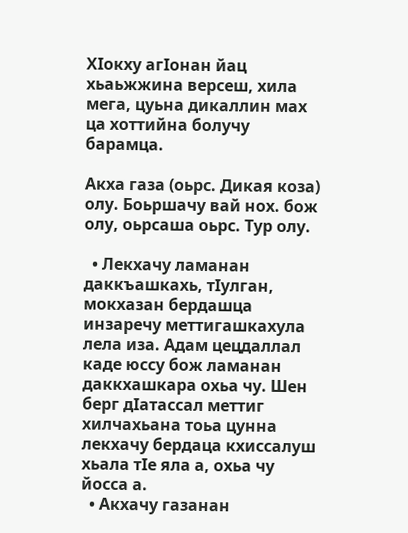ХӀокху агӀонан йац хьаьжжина версеш, хила мега, цуьна дикаллин мах ца хоттийна болучу барамца.

Акха газа (оьрс. Дикая коза) олу. Боьршачу вай нох. бож олу, оьрсаша оьрс. Тур олу.

  • Лекхачу ламанан даккъашкахь, тӀулган, мокхазан бердашца инзаречу меттигашкахула лела иза. Адам цецдаллал каде юссу бож ламанан даккхашкара охьа чу. Шен берг дӀатассал меттиг хилчахьана тоьа цунна лекхачу бердаца кхиссалуш хьала тӀе яла а, охьа чу йосса а.
  • Акхачу газанан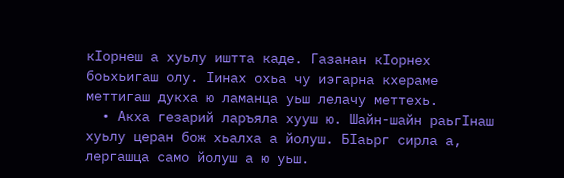кӀорнеш а хуьлу иштта каде. Газанан кӀорнех боьхьигаш олу. Ӏинах охьа чу иэгарна кхераме меттигаш дукха ю ламанца уьш лелачу меттехь.
  • Акха гезарий ларъяла хууш ю. Шайн-шайн раьгӀнаш хуьлу церан бож хьалха а йолуш. БӀаьрг сирла а, лергашца само йолуш а ю уьш.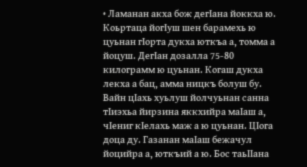• Ламанан акха бож дегӀана йоккха ю. Коьртаца йогӀуш шен барамехь ю цуьнан гӀорта дукха юткъа а, томма а йоцуш. ДегӀан дозалла 75-80 килограмм ю цуьнан. Когаш дукха лекха а бац, амма ницкъ болуш бу. Вайн цӀахь хуьлуш йолчуьнан санна тӀиэхьа йирзина яккхийра маӀаш а, чӀениг кӀелахь маж а ю цуьнан. ЦӀога доца ду. Газанан маӀаш бежачул йоцийра а, юткъий а ю. Бос таьӀӀана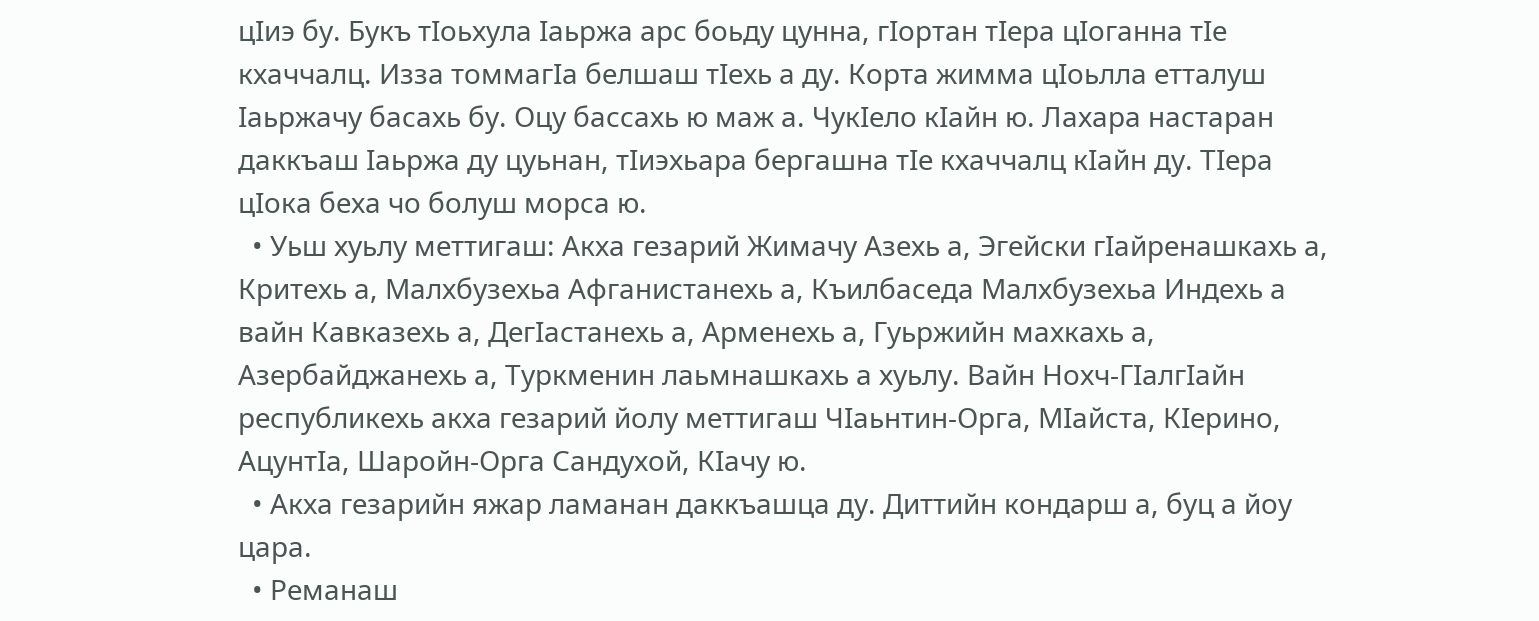цӀиэ бу. Букъ тӀоьхула Ӏаьржа арс боьду цунна, гӀортан тӀера цӀоганна тӀе кхаччалц. Изза томмагӀа белшаш тӀехь а ду. Корта жимма цӀоьлла етталуш Ӏаьржачу басахь бу. Оцу бассахь ю маж а. ЧукӀело кӀайн ю. Лахара настаран даккъаш Ӏаьржа ду цуьнан, тӀиэхьара бергашна тӀе кхаччалц кӀайн ду. ТӀера цӀока беха чо болуш морса ю.
  • Уьш хуьлу меттигаш: Акха гезарий Жимачу Азехь а, Эгейски гӀайренашкахь а, Критехь а, Малхбузехьа Афганистанехь а, Къилбаседа Малхбузехьа Индехь а вайн Кавказехь а, ДегӀастанехь а, Арменехь а, Гуьржийн махкахь а, Азербайджанехь а, Туркменин лаьмнашкахь а хуьлу. Вайн Нохч-ГӀалгӀайн республикехь акха гезарий йолу меттигаш ЧӀаьнтин-Орга, МӀайста, КӀерино, АцунтӀа, Шаройн-Орга Сандухой, КӀачу ю.
  • Акха гезарийн яжар ламанан даккъашца ду. Диттийн кондарш а, буц а йоу цара.
  • Реманаш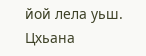йой лела уьш. Цхьана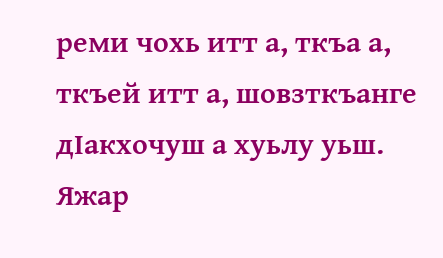реми чохь итт а, ткъа а, ткъей итт а, шовзткъанге дӀакхочуш а хуьлу уьш. Яжар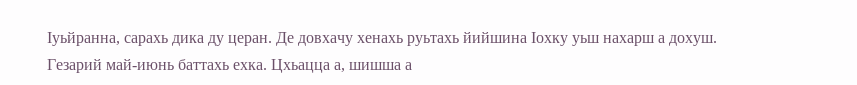Ӏуьйранна, сарахь дика ду церан. Де довхачу хенахь руьтахь йийшина Ӏохку уьш нахарш а дохуш. Гезарий май-июнь баттахь ехка. Цхьацца а, шишша а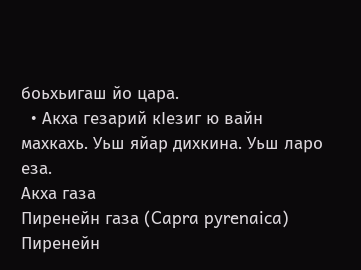боьхьигаш йо цара.
  • Акха гезарий кӀезиг ю вайн махкахь. Уьш яйар дихкина. Уьш ларо еза.
Акха газа
Пиренейн газа (Capra pyrenaica)
Пиренейн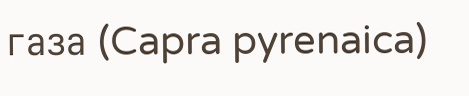газа (Capra pyrenaica)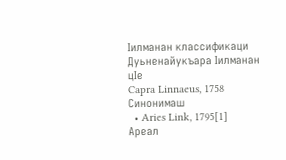Ӏилманан классификаци
Дуьненайукъара Ӏилманан цӀе
Capra Linnaeus, 1758
Синонимаш
  • Aries Link, 1795[1]
Ареал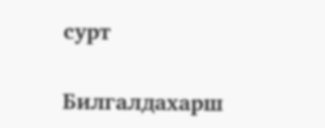сурт

Билгалдахарш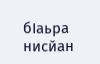бӀаьра нисйан